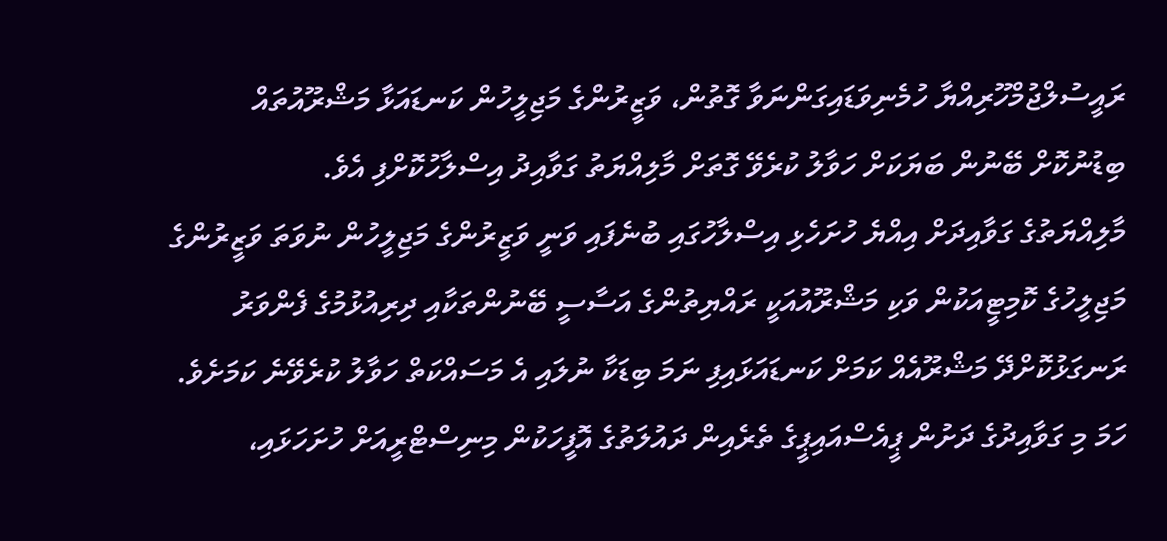ރައީސުލްޖުމްހޫރިއްޔާ ހުމެނިވަޑައިގަންނަވާ ގޮތުން، ވަޒީރުންގެ މަޖިލީހުން ކަނޑައަޅާ މަޝްރޫއުތައް ބިޑުނުކޮށް ބޭނުން ބަޔަކަށް ހަވާލު ކުރެވޭ ގޮތަށް މާލިއްޔަތު ގަވާއިދު އިސްލާހުކޮށްފި އެވެ.
މާލިއްޔަތުގެ ގަވާއިދަށް އިއްޔެ ހުށަހެޅި އިސްލާހުގައި ބުނެފައި ވަނީ ވަޒީރުންގެ މަޖިލީހުން ނުވަތަ ވަޒީރުންގެ މަޖިލީހުގެ ކޮމިޓީއަކުން ވަކި މަޝްރޫއުއަކީ ރައްޔިތުންގެ އަސާސީ ބޭނުންތަކާއި ދިރިއުޅުމުގެ ފެންވަރު ރަނގަޅުކޮށްދޭ މަޝްރޫއެއް ކަމަށް ކަނޑައަޅައިފި ނަމަ ބިޑަކާ ނުލައި އެ މަސައްކަތް ހަވާލު ކުރެވޭނެ ކަމަށެވެ.
ހަމަ މި ގަވާއިދުގެ ދަށުން ޕީއެސްއައިޕީގެ ތެރެއިން ދައުލަތުގެ އޮފީހަކުން މިނިސްޓްރީއަށް ހުށަހަޅައި،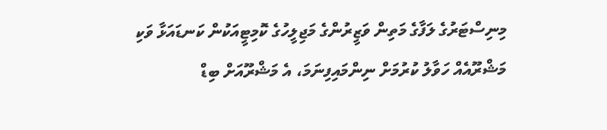މިނިސްޓަރުގެ ލަފާގެ މަތިން ވަޒީރުންގެ މަޖިލީހުގެ ކޮމިޓީއަކުން ކަނޑައަޅާ ވަކި މަޝްރޫއެއް ހަވާލު ކުރުމަށް ނިންމައިފިނަމަ، އެ މަޝްރޫއަށް ބިޑް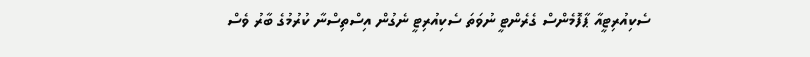ސެކިއުރިޓީއާ ޕާފޮމެންސް ގެރެންޓީ ނުވަތަ ސެކިއުރިޓީ ނެގުން އިސްތިސްނާ ކުރުމުގެ ބާރު ވެސް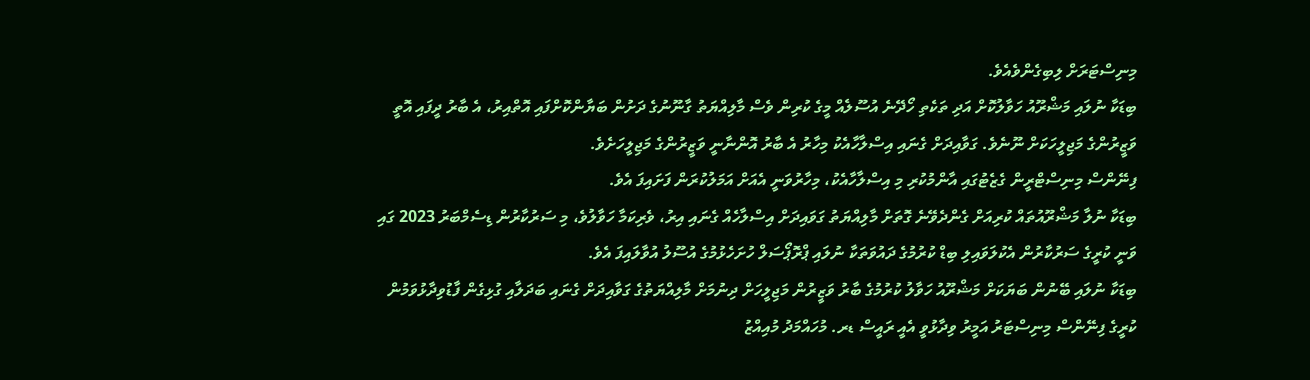މިނިސްޓަރަށް ލިބިގެންވެއެވެ.
ބިޑަކާ ނުލައި މަޝްރޫއު ހަވާލުކޮށް އަދި ތަކެތި ހޯދޭނެ އުސޫލެއް މީގެ ކުރިން ވެސް މާލިއްޔަތު ގާނޫނުގެ ދަށުން ބަޔާންކޮށްފައި އޮތްއިރު، އެ ބާރު ދީފައި އޮތީ ވަޒީރުންގެ މަޖިލީހަކަށް ނޫނެވެ. ގަވާއިދަށް ގެނައި އިސްލާހާއެކު މިހާރު އެ ބާރު އޮންނާނީ ވަޒީރުންގެ މަޖިލީހަށެވެ.
ފިނޭންސް މިނިސްޓްރީން ގެޒެޓުގައި އާންމުކުރި މި އިސްލާހާއެކު، މިހާރުވަނީ އެއަށް އަމަލުކުރަން ފަށައިފަ އެވެ.
ބިޑަކާ ނުލާ މަޝްރޫއުތައް ކުރިއަށް ގެންދެވޭނެ ގޮތަށް މާލިއްޔަތު ގަވައިދަށް އިސްލާހެއް ގެނައި އިރު، ވެރިކަމާ ހަވާލުވެ، މި ސަރުކާރުން ޑިސެމްބަރު 2023 ގައި ވަނީ ކުރީގެ ސަރުކާރުން އެކުލަވައިލި ބިޑް ކުރުމުގެ ދައުވަތަކާ ނުލައި ޕްރޮޕޯސަލް ހުށަހެޅުމުގެ އުސޫލު އުވާލައިފަ އެވެ.
ބިޑަކާ ނުލައި ބޭނުން ބަޔަކަށް މަޝްރޫއު ހަވާލު ކުރުމުގެ ބާރު ވަޒީރުން މަޖިލީހަށް ދިނުމަށް މާލިއްޔަތުގެ ގަވާއިދަށް ގެނައި ބަދަލާއި ގުޅިގެން ފާޑުވިދާޅުވަމުން ކުރީގެ ފިނޭންސް މިނިސްޓަރު އަމީރު ވިދާޅުވީ އެއީ ރައީސް ޑރ. މުހައްމަދު މުއިއްޒު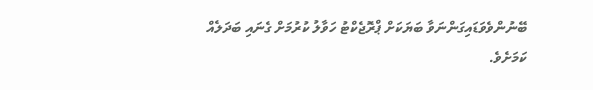ބޭނުންވެވަޑައިގަންނަވާ ބަޔަކަށް ޕްރޮޖެކްޓު ހަވާލު ކުރުމަށް ގެނައި ބަދަލެއް ކަމަށެވެ.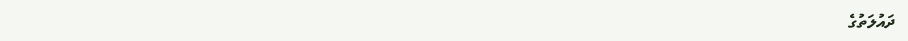ދައުލަތުގެ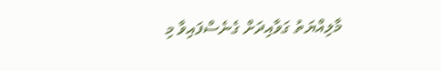މާލިއްޔަތު ގަވާއިދަށް ގެނެސްފައިވާ މި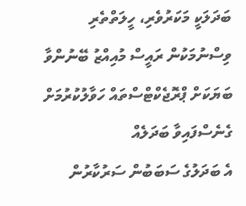ބަދަލަކީ މަކަރުވެރި، ހީލަތްތެރި ވިސްނުމަކުން ރައީސް މުއިއްޒު ބޭނުންވާ ބަޔަކަށް ޕްރޮޖެކްޓްސްތައް ހަވާލުކުރުމަށް ގެނެސްފައިވާ ބަދަލެއް
އެ ބަދަލުގެ ސަބަބުން ސަރުކާރުން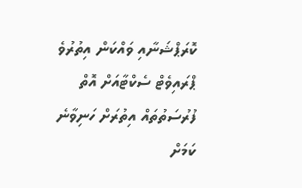ކޮރަޕްޝަނާއި ވައްކަން އިތުރުވެ ޕްރައިވެޓް ސެކްޓާއަށް އޮތް ފުރުސަތުތައް އިތުރަށް ހަނިވާނެ ކަމަށް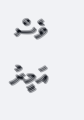ވެސް އަމީރު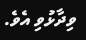ވިދާޅުވި އެވެ.